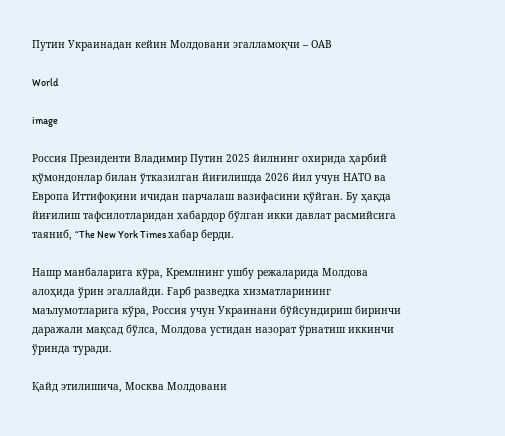Путин Украинадан кейин Молдовани эгалламоқчи – ОАВ

World

image

Россия Президенти Владимир Путин 2025 йилнинг охирида ҳарбий қўмондонлар билан ўтказилган йиғилишда 2026 йил учун НАТО ва Европа Иттифоқини ичидан парчалаш вазифасини қўйган. Бу ҳақда йиғилиш тафсилотларидан хабардор бўлган икки давлат расмийсига таяниб, “The New York Times хабар берди.

Нашр манбаларига кўра, Кремлнинг ушбу режаларида Молдова алоҳида ўрин эгаллайди. Ғарб разведка хизматларининг маълумотларига кўра, Россия учун Украинани бўйсундириш биринчи даражали мақсад бўлса, Молдова устидан назорат ўрнатиш иккинчи ўринда туради.

Қайд этилишича, Москва Молдовани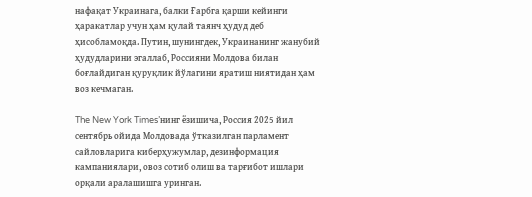нафақат Украинага, балки Ғарбга қарши кейинги ҳаракатлар учун ҳам қулай таянч ҳудуд деб ҳисобламоқда. Путин, шунингдек, Украинанинг жанубий ҳудудларини эгаллаб, Россияни Молдова билан боғлайдиган қуруқлик йўлагини яратиш ниятидан ҳам воз кечмаган.

The New York Times’нинг ёзишича, Россия 2025 йил сентябрь ойида Молдовада ўтказилган парламент сайловларига киберҳужумлар, дезинформация кампаниялари, овоз сотиб олиш ва тарғибот ишлари орқали аралашишга уринган.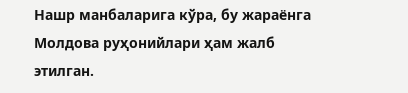Нашр манбаларига кўра, бу жараёнга Молдова руҳонийлари ҳам жалб этилган.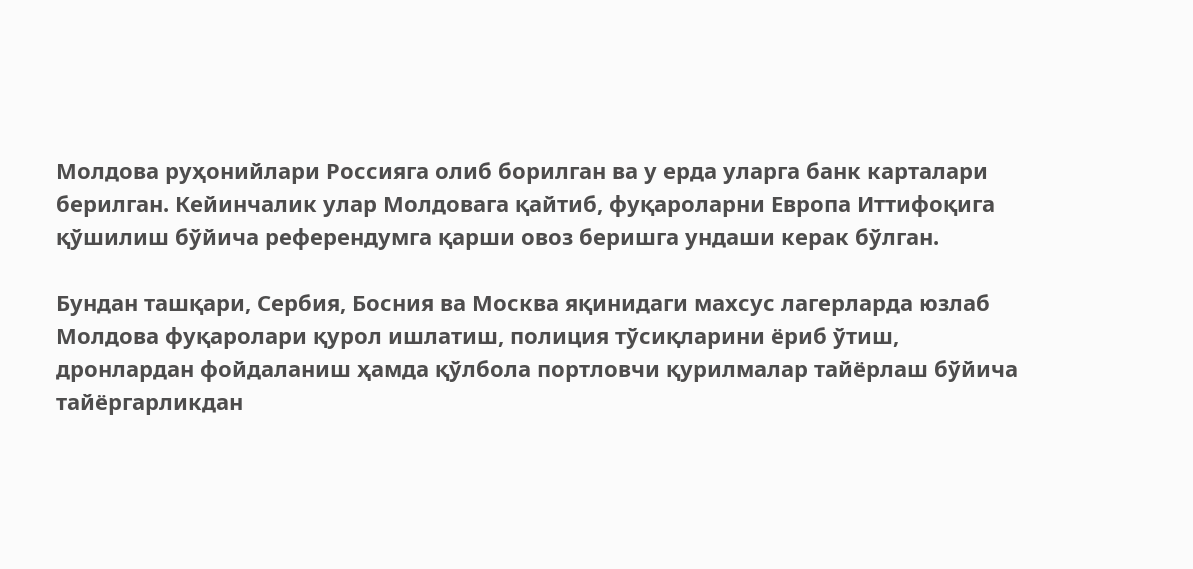Молдова руҳонийлари Россияга олиб борилган ва у ерда уларга банк карталари берилган. Кейинчалик улар Молдовага қайтиб, фуқароларни Европа Иттифоқига қўшилиш бўйича референдумга қарши овоз беришга ундаши керак бўлган.

Бундан ташқари, Сербия, Босния ва Москва яқинидаги махсус лагерларда юзлаб Молдова фуқаролари қурол ишлатиш, полиция тўсиқларини ёриб ўтиш, дронлардан фойдаланиш ҳамда қўлбола портловчи қурилмалар тайёрлаш бўйича тайёргарликдан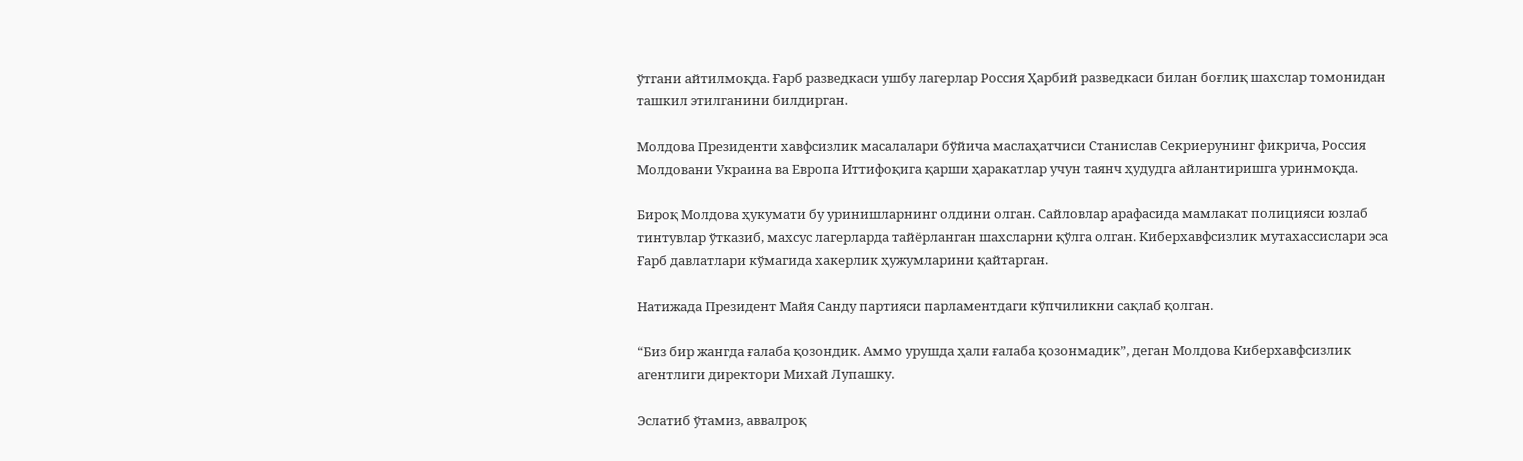ўтгани айтилмоқда. Ғарб разведкаси ушбу лагерлар Россия Ҳарбий разведкаси билан боғлиқ шахслар томонидан ташкил этилганини билдирган.

Молдова Президенти хавфсизлик масалалари бўйича маслаҳатчиси Станислав Секриерунинг фикрича, Россия Молдовани Украина ва Европа Иттифоқига қарши ҳаракатлар учун таянч ҳудудга айлантиришга уринмоқда.

Бироқ Молдова ҳукумати бу уринишларнинг олдини олган. Сайловлар арафасида мамлакат полицияси юзлаб тинтувлар ўтказиб, махсус лагерларда тайёрланган шахсларни қўлга олган. Киберхавфсизлик мутахассислари эса Ғарб давлатлари кўмагида хакерлик ҳужумларини қайтарган.

Натижада Президент Майя Санду партияси парламентдаги кўпчиликни сақлаб қолган.

“Биз бир жангда ғалаба қозондик. Аммо урушда ҳали ғалаба қозонмадик”, деган Молдова Киберхавфсизлик агентлиги директори Михай Лупашку.

Эслатиб ўтамиз, аввалроқ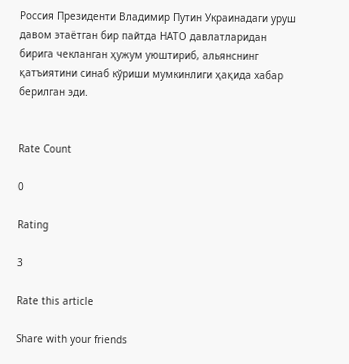Россия Президенти Владимир Путин Украинадаги уруш давом этаётган бир пайтда НАТО давлатларидан бирига чекланган ҳужум уюштириб, альянснинг қатъиятини синаб кўриши мумкинлиги ҳақида хабар берилган эди.


Rate Count

0

Rating

3

Rate this article

Share with your friends